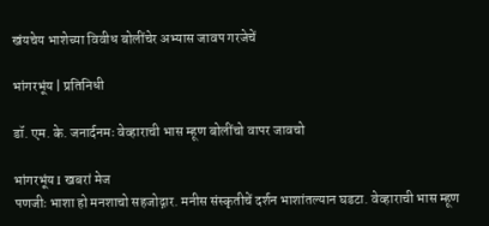खंयचेय भाशेच्या विवीध बोलींचेर अभ्यास जावप गरजेचें

भांगरभूंय | प्रतिनिधी

डॉ. एम. के. जनार्दनमः वेव्हाराची भास म्हूण बोलींचो वापर जावचो

भांगरभूंय I खबरां मेज
पणजीः भाशा हो मनशाचो सहजोद्गार. मनीस संस्कृतीचें दर्शन भाशांतल्यान घडटा. वेव्हाराची भास म्हूण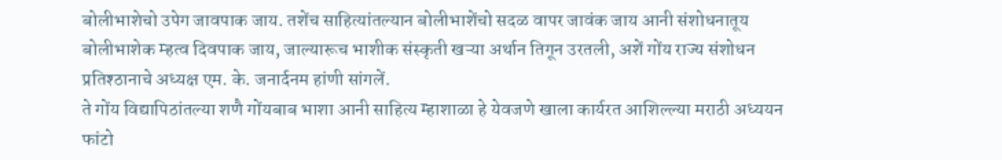बोलीभाशेचो उपेग जावपाक जाय. तशेंच साहित्यांतल्यान बोलीभाशेंचो सदळ वापर जावंक जाय आनी संशोधनातूय बोलीभाशेक म्हत्व दिवपाक जाय, जाल्यारूच भाशीक संस्कृती खऱ्या अर्थान तिगून उरतली, अशें गोंय राज्य संशोधन प्रतिश्ठानाचे अध्यक्ष एम. के. जनार्दनम हांणी सांगलें.
ते गोंय विद्यापिठांतल्या शणै गोंयबाब भाशा आनी साहित्य म्हाशाळा हे येवजणे खाला कार्यरत आशिल्ल्या मराठी अध्ययन फांटो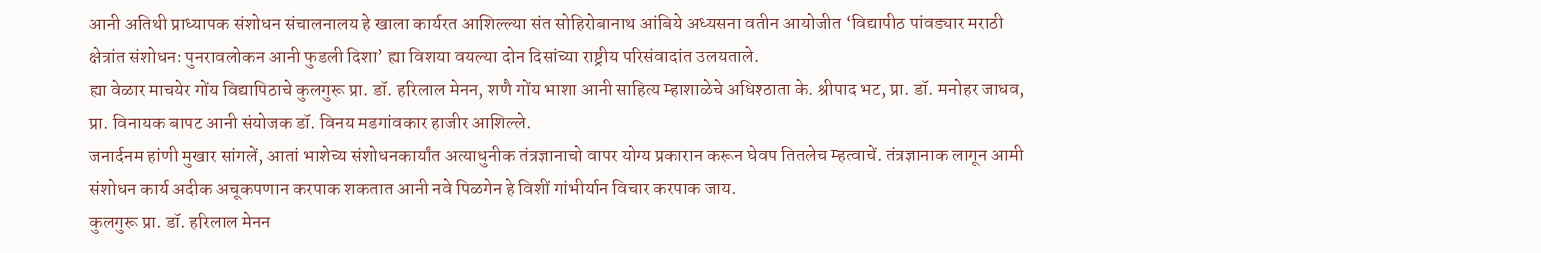आनी अतिथी प्राध्यापक संशोधन संचालनालय हे खाला कार्यरत आशिल्ल्या संत सोहिरोबानाथ आंबिये अध्यसना वतीन आयोजीत ‘विद्यापीठ पांवड्यार मराठी क्षेत्रांत संशोधनः पुनरावलोकन आनी फुडली दिशा’ ह्या विशया वयल्या दोन दिसांच्या राष्ट्रीय परिसंवादांत उलयताले.
ह्या वेळार माचयेर गोंय विद्यापिठाचे कुलगुरू प्रा. डॉ. हरिलाल मेनन, शणै गोंय भाशा आनी साहित्य म्हाशाळेचे अधिश्ठाता के. श्रीपाद भट, प्रा. डॉ. मनोहर जाधव, प्रा. विनायक बापट आनी संयोजक डॉ. विनय मडगांवकार हाजीर आशिल्ले.
जनार्दनम हांणी मुखार सांगलें, आतां भाशेच्य संशोधनकार्यांत अत्याधुनीक तंत्रज्ञानाचो वापर योग्य प्रकारान करून घेवप तितलेच म्हत्वाचें. तंत्रज्ञानाक लागून आमी संशोधन कार्य अदीक अचूकपणान करपाक शकतात आनी नवे पिळगेन हे विशीं गांभीर्यान विचार करपाक जाय.
कुलगुरू प्रा. डॉ. हरिलाल मेनन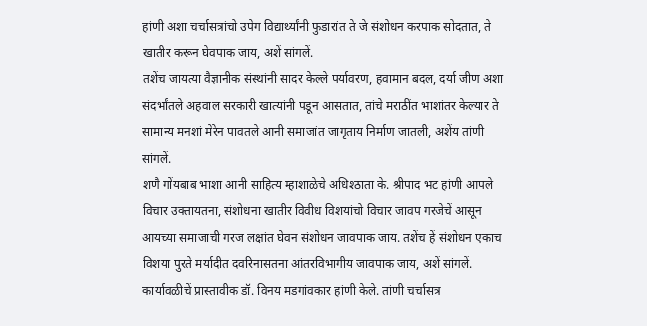हांणी अशा चर्चासत्रांचो उपेग विद्यार्थ्यांनी फुडारांत ते जे संशोधन करपाक सोदतात, ते खातीर करून घेवपाक जाय, अशें सांगलें.
तशेंच जायत्या वैज्ञानीक संस्थांनी सादर केल्ले पर्यावरण, हवामान बदल, दर्या जीण अशा संदर्भांतले अहवाल सरकारी खात्यांनी पडून आसतात, तांचे मराठींत भाशांतर केल्यार ते सामान्य मनशां मेरेन पावतले आनी समाजांत जागृताय निर्माण जातली, अशेंय तांणी सांगलें.
शणै गोंयबाब भाशा आनी साहित्य म्हाशाळेचे अधिश्ठाता के. श्रीपाद भट हांणी आपले विचार उक्तायतना, संशोधना खातीर विवीध विशयांचो विचार जावप गरजेचें आसून आयच्या समाजाची गरज लक्षांत घेवन संशोधन जावपाक जाय. तशेंच हें संशोधन एकाच विशया पुरते मर्यादीत दवरिनासतना आंतरविभागीय जावपाक जाय, अशें सांगलें.
कार्यावळीचें प्रास्तावीक डॉ. विनय मडगांवकार हांणी केले. तांणी चर्चासत्र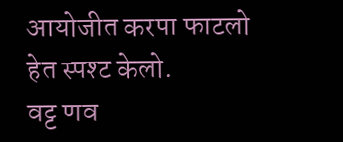आयोजीत करपा फाटलो हेत स्पश्ट केलो.
वट्ट णव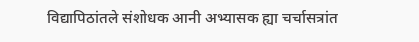विद्यापिठांतले संशोधक आनी अभ्यासक ह्या चर्चासत्रांत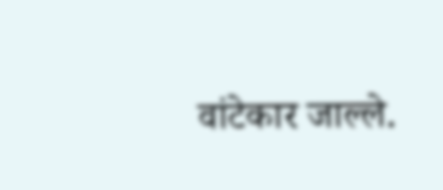वांटेकार जाल्ले.